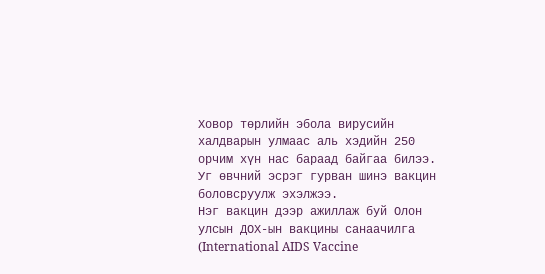Ховор төрлийн эбола вирусийн халдварын улмаас аль хэдийн 250 орчим хүн нас бараад байгаа билээ. Уг өвчний эсрэг гурван шинэ вакцин боловсруулж эхэлжээ.
Нэг вакцин дээр ажиллаж буй Олон улсын ДОХ-ын вакцины санаачилга (International AIDS Vaccine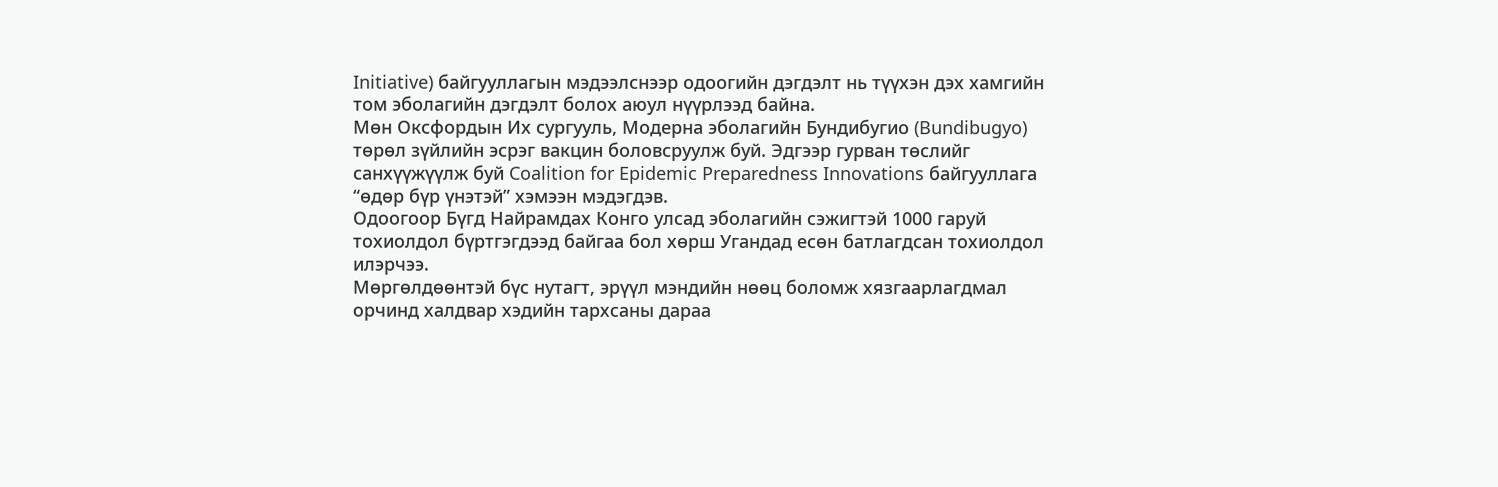Initiative) байгууллагын мэдээлснээр одоогийн дэгдэлт нь түүхэн дэх хамгийн том эболагийн дэгдэлт болох аюул нүүрлээд байна.
Мөн Оксфордын Их сургууль, Модерна эболагийн Бундибугио (Bundibugyo) төрөл зүйлийн эсрэг вакцин боловсруулж буй. Эдгээр гурван төслийг санхүүжүүлж буй Coalition for Epidemic Preparedness Innovations байгууллага “өдөр бүр үнэтэй” хэмээн мэдэгдэв.
Одоогоор Бүгд Найрамдах Конго улсад эболагийн сэжигтэй 1000 гаруй тохиолдол бүртгэгдээд байгаа бол хөрш Угандад есөн батлагдсан тохиолдол илэрчээ.
Мөргөлдөөнтэй бүс нутагт, эрүүл мэндийн нөөц боломж хязгаарлагдмал орчинд халдвар хэдийн тархсаны дараа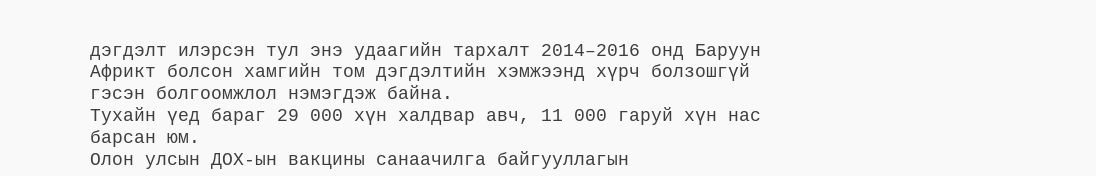дэгдэлт илэрсэн тул энэ удаагийн тархалт 2014–2016 онд Баруун Африкт болсон хамгийн том дэгдэлтийн хэмжээнд хүрч болзошгүй гэсэн болгоомжлол нэмэгдэж байна.
Тухайн үед бараг 29 000 хүн халдвар авч, 11 000 гаруй хүн нас барсан юм.
Олон улсын ДОХ-ын вакцины санаачилга байгууллагын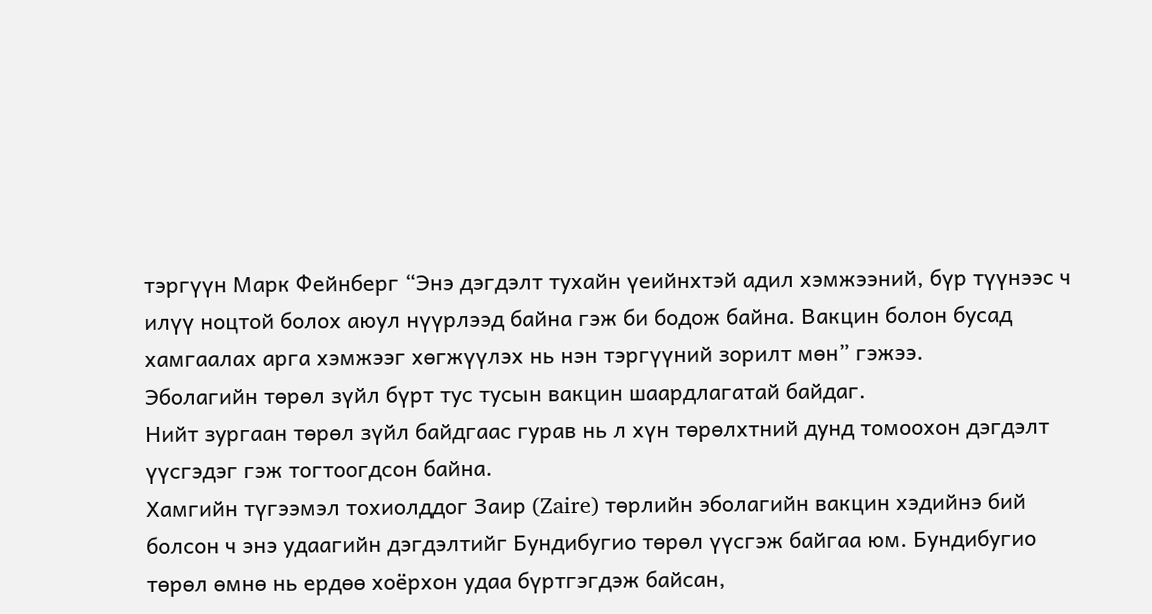тэргүүн Марк Фейнберг “Энэ дэгдэлт тухайн үеийнхтэй адил хэмжээний, бүр түүнээс ч илүү ноцтой болох аюул нүүрлээд байна гэж би бодож байна. Вакцин болон бусад хамгаалах арга хэмжээг хөгжүүлэх нь нэн тэргүүний зорилт мөн” гэжээ.
Эболагийн төрөл зүйл бүрт тус тусын вакцин шаардлагатай байдаг.
Нийт зургаан төрөл зүйл байдгаас гурав нь л хүн төрөлхтний дунд томоохон дэгдэлт үүсгэдэг гэж тогтоогдсон байна.
Хамгийн түгээмэл тохиолддог Заир (Zaire) төрлийн эболагийн вакцин хэдийнэ бий болсон ч энэ удаагийн дэгдэлтийг Бундибугио төрөл үүсгэж байгаа юм. Бундибугио төрөл өмнө нь ердөө хоёрхон удаа бүртгэгдэж байсан,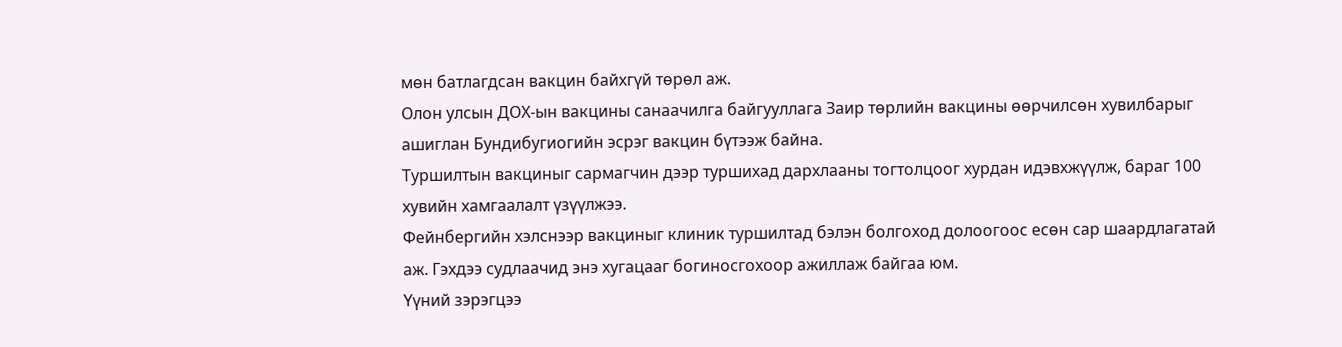мөн батлагдсан вакцин байхгүй төрөл аж.
Олон улсын ДОХ-ын вакцины санаачилга байгууллага Заир төрлийн вакцины өөрчилсөн хувилбарыг ашиглан Бундибугиогийн эсрэг вакцин бүтээж байна.
Туршилтын вакциныг сармагчин дээр туршихад дархлааны тогтолцоог хурдан идэвхжүүлж, бараг 100 хувийн хамгаалалт үзүүлжээ.
Фейнбергийн хэлснээр вакциныг клиник туршилтад бэлэн болгоход долоогоос есөн сар шаардлагатай аж. Гэхдээ судлаачид энэ хугацааг богиносгохоор ажиллаж байгаа юм.
Үүний зэрэгцээ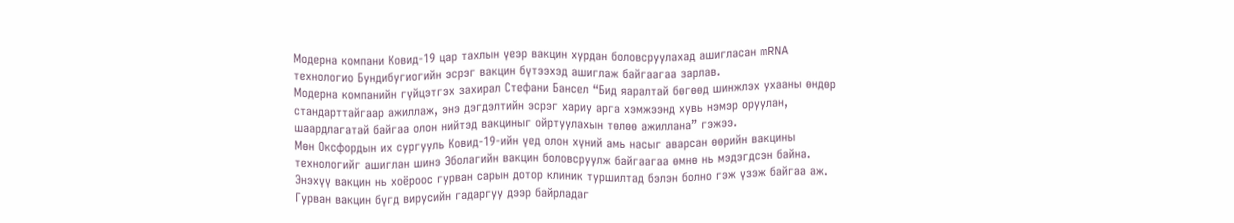Модерна компани Ковид-19 цар тахлын үеэр вакцин хурдан боловсруулахад ашигласан mRNA технологио Бундибугиогийн эсрэг вакцин бүтээхэд ашиглаж байгаагаа зарлав.
Модерна компанийн гүйцэтгэх захирал Стефани Бансел “Бид яаралтай бөгөөд шинжлэх ухааны өндөр стандарттайгаар ажиллаж, энэ дэгдэлтийн эсрэг хариу арга хэмжээнд хувь нэмэр оруулан, шаардлагатай байгаа олон нийтэд вакциныг ойртуулахын төлөө ажиллана” гэжээ.
Мөн Оксфордын их сургууль Ковид-19-ийн үед олон хүний амь насыг аварсан өөрийн вакцины технологийг ашиглан шинэ Эболагийн вакцин боловсруулж байгаагаа өмнө нь мэдэгдсэн байна.
Энэхүү вакцин нь хоёроос гурван сарын дотор клиник туршилтад бэлэн болно гэж үзэж байгаа аж.
Гурван вакцин бүгд вирусийн гадаргуу дээр байрладаг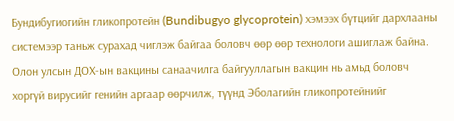Бундибугиогийн гликопротейн (Bundibugyo glycoprotein) хэмээх бүтцийг дархлааны системээр таньж сурахад чиглэж байгаа боловч өөр өөр технологи ашиглаж байна.
Олон улсын ДОХ-ын вакцины санаачилга байгууллагын вакцин нь амьд боловч хоргүй вирусийг генийн аргаар өөрчилж, түүнд Эболагийн гликопротейнийг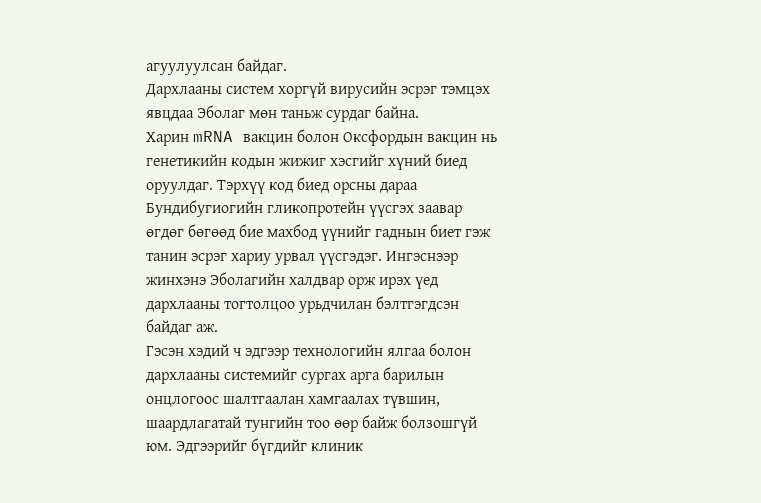агуулуулсан байдаг.
Дархлааны систем хоргүй вирусийн эсрэг тэмцэх явцдаа Эболаг мөн таньж сурдаг байна.
Харин mRNA вакцин болон Оксфордын вакцин нь генетикийн кодын жижиг хэсгийг хүний биед оруулдаг. Тэрхүү код биед орсны дараа Бундибугиогийн гликопротейн үүсгэх заавар өгдөг бөгөөд бие махбод үүнийг гаднын биет гэж танин эсрэг хариу урвал үүсгэдэг. Ингэснээр жинхэнэ Эболагийн халдвар орж ирэх үед дархлааны тогтолцоо урьдчилан бэлтгэгдсэн байдаг аж.
Гэсэн хэдий ч эдгээр технологийн ялгаа болон дархлааны системийг сургах арга барилын онцлогоос шалтгаалан хамгаалах түвшин, шаардлагатай тунгийн тоо өөр байж болзошгүй юм. Эдгээрийг бүгдийг клиник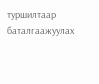туршилтаар баталгаажуулах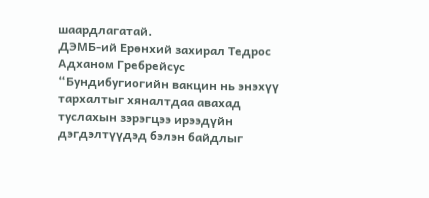шаардлагатай.
ДЭМБ-ий Ерөнхий захирал Тедрос Адханом Гребрейсус “Бундибугиогийн вакцин нь энэхүү тархалтыг хяналтдаа авахад туслахын зэрэгцээ ирээдүйн дэгдэлтүүдэд бэлэн байдлыг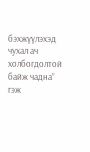бэхжүүлэхэд чухал ач холбогдолтой байж чадна” гэж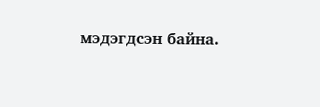мэдэгдсэн байна.